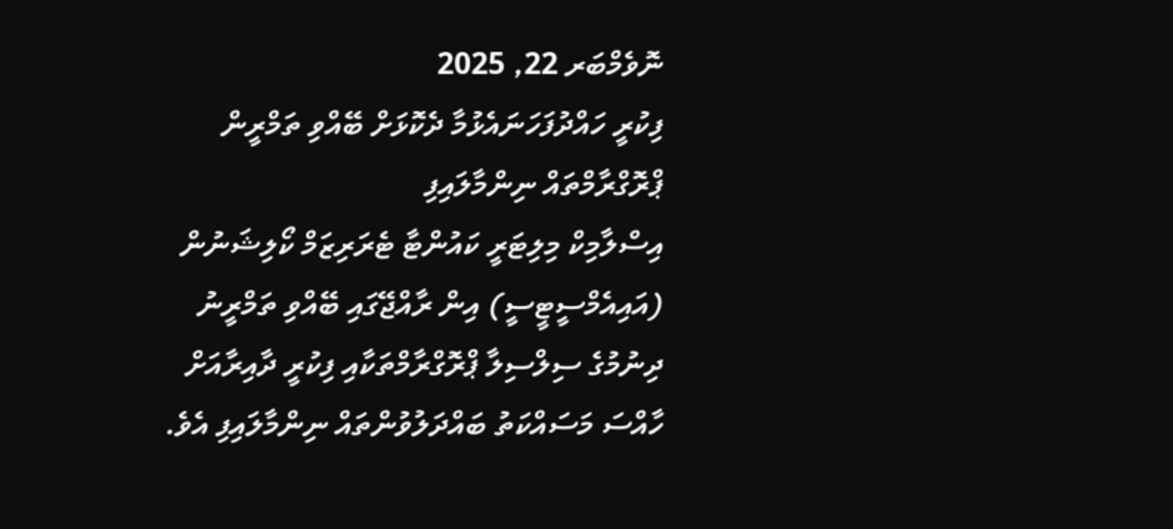ނޮވެމްބަރ 22, 2025
ފިކުރީ ހައްދުފަހަނައެޅުމާ ދެކޮޅަށް ބޭއްވި ތަމްރީން ޕްރޮގްރާމްތައް ނިންމާލައިފި
އިސްލާމިކް މިލިޓަރީ ކައުންޓާ ޓެރަރިޒަމް ކޯލިޝަނުން (އައިއެމްސީޓީސީ) އިން ރާއްޖޭގައި ބޭއްވި ތަމްރީނު ދިނުމުގެ ސިލްސިލާ ޕްރޮގްރާމްތަކާއި ފިކުރީ ދާއިރާއަށް ހާއްސަ މަސައްކަތު ބައްދަލުވުންތައް ނިންމާލައިފި އެވެ.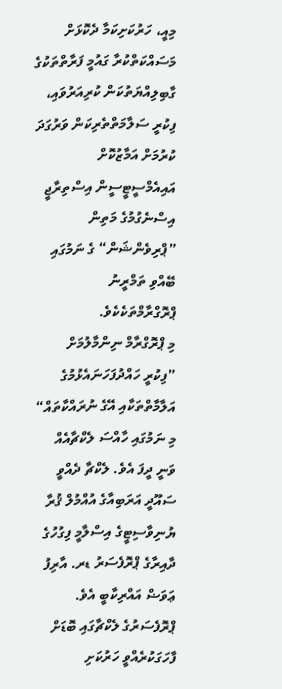މިއީ، ހަރުކަށިކަމާ ދެކޮޅަށް މަސައްކަތްކުރާ ގައުމީ ފަރާތްތަކުގެ ގާބިލިއްޔަތުކަން ކުރިއަރުވައި، ފިކުރީ ސަލާމަތްތެރިކަން ވަރުގަދަ ކުރުމަށް އަމާޒުކޮށް އައިއެމްސީޓީސީން އިސްތިރާޖީ އިސްނެގުމުގެ މަތިން ”ޕްރިވެންޝަން“ ގެ ނަމުގައި ބޭއްވި ތަމްރީނު ޕްރޮގްރާމްތަކެކެވެ.
މި ޕްރޮގްރާމް ނިންމާލުމަށް ”ފިކުރީ ހައްދުފަހަނައެޅުމުގެ އަލާމާތްތަކާއި އޭގެ ނުރައްކާތައް“ މި ނަމުގައި ހާއްސަ ލެކްޗާއެއް ވަނީ ދީފަ އެވެ. ލެކްޗާ ދެއްވީ ސައޫދީ އަރަބިއާގެ އުއްމުލް ޤުރާ ޔުނިވާސިޓީގެ އިސްލާމީ ފިގުހުގެ ދާއިރާގެ ޕްރޮފެސަރު ޑރ. އާރިފު ޢަވަޟް އައްރިކާބީ އެވެ.
ޕްރޮފެސަރުގެ ލެކްޗާގައި ބޮޑަށް ފާހަގަކުރެއްވީ ހަރުކަށި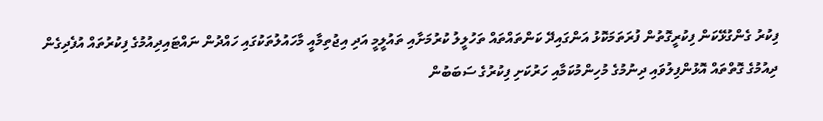ފިކުރު ގެންގުޅޭކަން ފިކުރީގޮތުން ފުރަތަމަކޮޅު އަންގައިދޭ ކަންތައްތައް ތަހުލީލު ކުރުމަށާއި ތައުލީމީ އަދި އިޖުތިމާއީ މާހައުލުތަކުގައި ހައްދުން ނައްޓައިދިއުމުގެ ފިކުރުތައް އުފެދިގެން ދިއުމުގެ ގޮތްތައް އޮޅުންފިލުވައި ދިނުމުގެ މުހިންމުކަމާއި ހަރުކަށި ފިކުރުގެ ސަބަބުން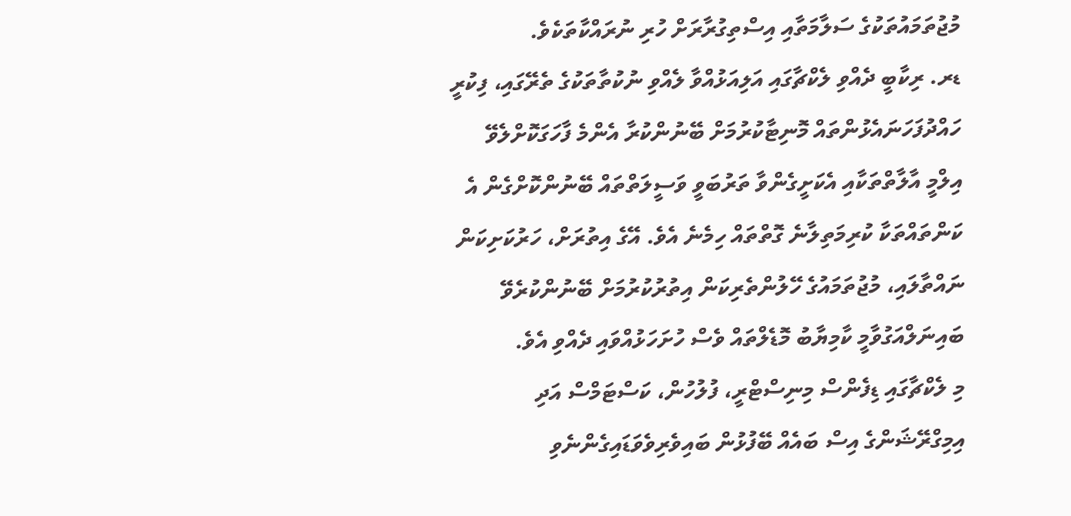މުޖުތަމައުތަކުގެ ސަލާމަތާއި އިސްތިގުރާރަށް ހުރި ނުރައްކާތަކެވެ.
ޑރ. ރިކާބީ ދެއްވި ލެކްޗާގައި އަލިއަޅުއްވާ ލެއްވި ނުކުތާތަކުގެ ތެރޭގައި، ފިކުރީ ހައްދުފަހަނައެޅުންތައް މޮނިޓާކުރުމަށް ބޭނުންކުރާ އެންމެ ފާހަގަކޮށްލެވޭ އިލްމީ އާލާތްތަކާއި އެކަށީގެންވާ ތަރުބަވީ ވަސީލަތްތައް ބޭނުންކޮށްގެން އެ ކަންތައްތަކާ ކުރިމަތިލާނެ ގޮތްތައް ހިމެނެ އެވެ. އޭގެ އިތުރަށް، ހަރުކަށިކަން ނައްތާލައި، މުޖުތަމައުގެ ހޭލުންތެރިކަން އިތުރުކުރުމަށް ބޭނުންކުރެވޭ ބައިނަލްއަގުވާމީ ކާމިޔާބު މޮޑެލްތައް ވެސް ހުށަހަޅުއްވައި ދެއްވި އެވެ.
މި ލެކްޗާގައި ޑިފެންސް މިނިސްޓްރީ، ފުލުހުން، ކަސްޓަމްސް އަދި އިމިގްރޭޝަންގެ އިސް ބައެއް ބޭފުޅުން ބައިވެރިވެވަޑައިގެންނެވި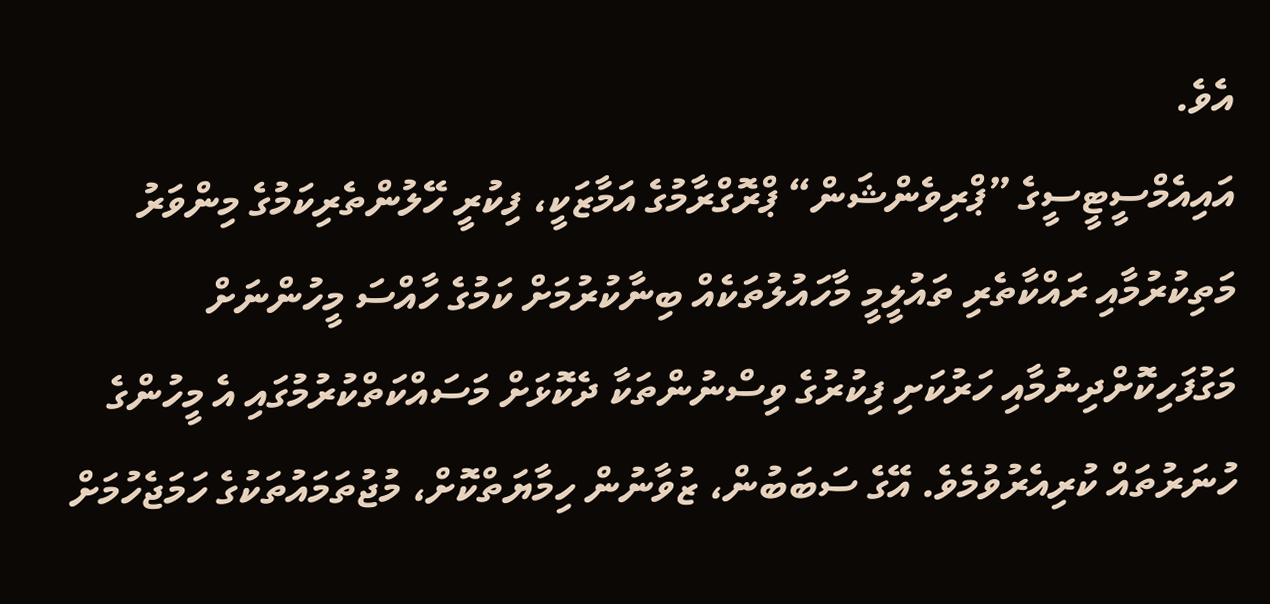އެވެ.
އައިއެމްސީޓީސީގެ ”ޕްރިވެންޝަން“ ޕްރޮގްރާމުގެ އަމާޒަކީ، ފިކުރީ ހޭލުންތެރިކަމުގެ މިންވަރު މަތިކުރުމާއި ރައްކާތެރި ތައުލީމީ މާހައުލުތަކެއް ބިނާކުރުމަށް ކަމުގެ ހާއްސަ މީހުންނަށް މަގުފަހިކޮށްދިނުމާއި ހަރުކަށި ފިކުރުގެ ވިސްނުންތަކާ ދެކޮޅަށް މަސައްކަތްކުރުމުގައި އެ މީހުންގެ ހުނަރުތައް ކުރިއެރުވުމެވެ. އޭގެ ސަބަބުން، ޒުވާނުން ހިމާޔަތްކޮށް، މުޖުތަމައުތަކުގެ ހަމަޖެހުމަށް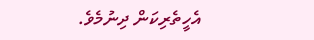އެހީތެރިކަން ދިނުމެވެ.